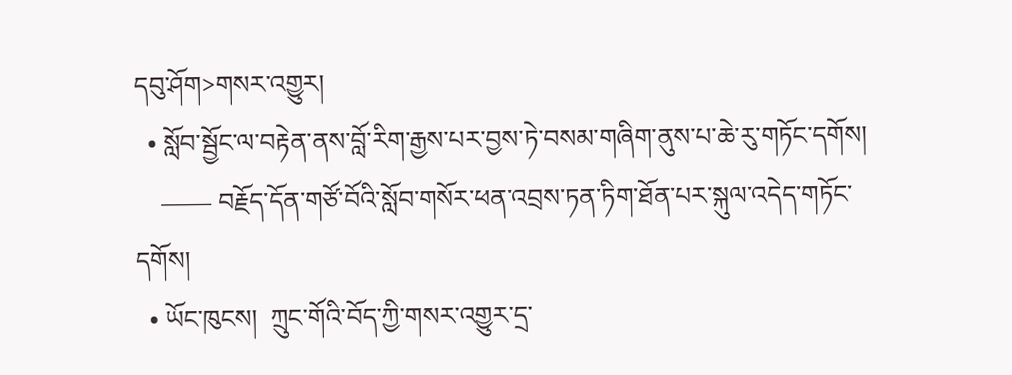དབུ་ཤོག>གསར་འགྱུར།
  • སློབ་སྦྱོང་ལ་བརྟེན་ནས་བློ་རིག་རྒྱས་པར་བྱས་ཏེ་བསམ་གཞིག་ནུས་པ་ཆེ་རུ་གཏོང་དགོས།
    —— བརྗོད་དོན་གཙོ་བོའི་སློབ་གསོར་ཕན་འབྲས་ཏན་ཏིག་ཐོན་པར་སྐུལ་འདེད་གཏོང་དགོས།
  • ཡོང་ཁུངས།  ཀྲུང་གོའི་བོད་ཀྱི་གསར་འགྱུར་དྲ་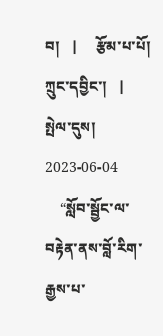བ།   |     རྩོམ་པ་པོ།  ཀྲུང་དབྱིང་།   |     སྤེལ་དུས།  2023-06-04
    “སློབ་སྦྱོང་ལ་བརྟེན་ནས་བློ་རིག་རྒྱས་པ་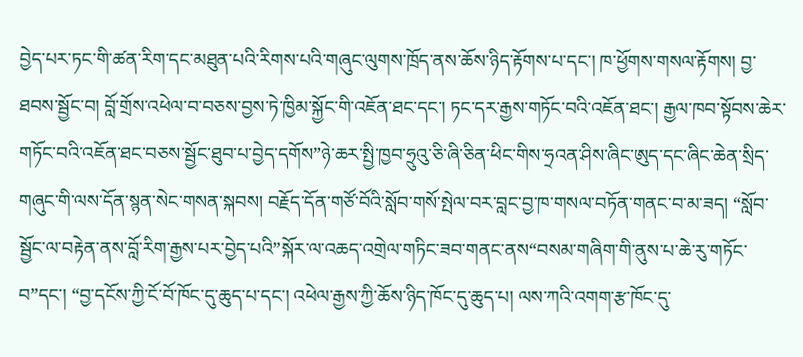བྱེད་པར་ཏང་གི་ཚན་རིག་དང་མཐུན་པའི་རིགས་པའི་གཞུང་ལུགས་ཁྲོད་ནས་ཆོས་ཉིད་རྟོགས་པ་དང་། ཁ་ཕྱོགས་གསལ་རྟོགས། བྱ་ཐབས་སྦྱོང་བ། བློ་གྲོས་འཕེལ་བ་བཅས་བྱས་ཏེ་ཁྱིམ་སྐྱོང་གི་འཇོན་ཐང་དང་། ཏང་དར་རྒྱས་གཏོང་བའི་འཇོན་ཐང་། རྒྱལ་ཁབ་སྟོབས་ཆེར་གཏོང་བའི་འཇོན་ཐང་བཅས་སྦྱོང་ཐུབ་པ་བྱེད་དགོས”ཉེ་ཆར་སྤྱི་ཁྱབ་ཧྲུའུ་ཅི་ཞི་ཅིན་ཕིང་གིས་ཧྲའན་ཤིས་ཞིང་ཨུད་དང་ཞིང་ཆེན་སྲིད་གཞུང་གི་ལས་དོན་སྙན་སེང་གསན་སྐབས། བརྗོད་དོན་གཙོ་བོའི་སློབ་གསོ་སྤེལ་བར་བླང་བྱ་ཁ་གསལ་བཏོན་གནང་བ་མ་ཟད། “སློབ་སྦྱོང་ལ་བརྟེན་ནས་བློ་རིག་རྒྱས་པར་བྱེད་པའི”སྐོར་ལ་འཆད་འགྲེལ་གཏིང་ཟབ་གནང་ནས“བསམ་གཞིག་གི་ནུས་པ་ཆེ་རུ་གཏོང་བ”དང་། “བྱ་དངོས་ཀྱི་ངོ་བོ་ཁོང་དུ་ཆུད་པ་དང་། འཕེལ་རྒྱས་ཀྱི་ཆོས་ཉིད་ཁོང་དུ་ཆུད་པ། ལས་ཀའི་འགག་རྩ་ཁོང་དུ་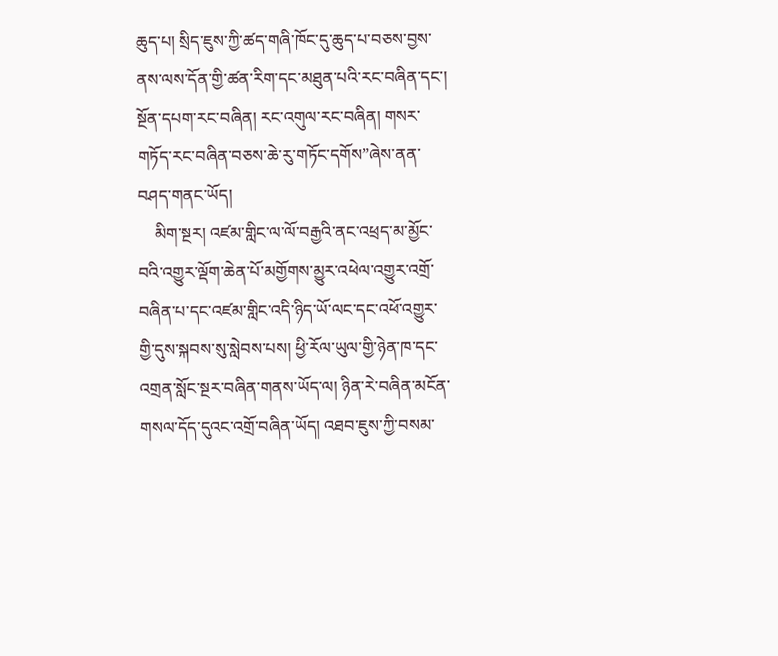ཆུད་པ། སྲིད་ཇུས་ཀྱི་ཚད་གཞི་ཁོང་དུ་ཆུད་པ་བཅས་བྱས་ནས་ལས་དོན་གྱི་ཚན་རིག་དང་མཐུན་པའི་རང་བཞིན་དང་། སྔོན་དཔག་རང་བཞིན། རང་འགུལ་རང་བཞིན། གསར་གཏོད་རང་བཞིན་བཅས་ཆེ་རུ་གཏོང་དགོས”ཞེས་ནན་བཤད་གནང་ཡོད།
    མིག་སྔར། འཛམ་གླིང་ལ་ལོ་བརྒྱའི་ནང་འཕྲད་མ་མྱོང་བའི་འགྱུར་ལྡོག་ཆེན་པོ་མགྱོགས་མྱུར་འཕེལ་འགྱུར་འགྲོ་བཞིན་པ་དང་འཛམ་གླིང་འདི་ཉིད་ཡོ་ལང་དང་འཕོ་འགྱུར་གྱི་དུས་སྐབས་སུ་སླེབས་པས། ཕྱི་རོལ་ཡུལ་གྱི་ཉེན་ཁ་དང་འགྲན་སློང་སྔར་བཞིན་གནས་ཡོད་ལ། ཉིན་རེ་བཞིན་མངོན་གསལ་དོད་དུའང་འགྲོ་བཞིན་ཡོད། འཐབ་ཇུས་ཀྱི་བསམ་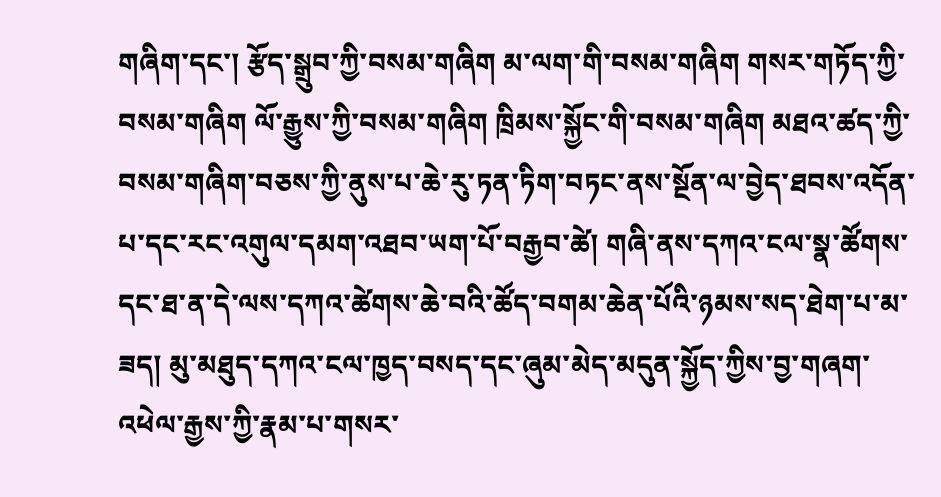གཞིག་དང་། རྩོད་སྒྲུབ་ཀྱི་བསམ་གཞིག མ་ལག་གི་བསམ་གཞིག གསར་གཏོད་ཀྱི་བསམ་གཞིག ལོ་རྒྱུས་ཀྱི་བསམ་གཞིག ཁྲིམས་སྐྱོང་གི་བསམ་གཞིག མཐའ་ཚད་ཀྱི་བསམ་གཞིག་བཅས་ཀྱི་ནུས་པ་ཆེ་རུ་ཏན་ཏིག་བཏང་ནས་སྔོན་ལ་བྱེད་ཐབས་འདོན་པ་དང་རང་འགུལ་དམག་འཐབ་ཡག་པོ་བརྒྱབ་ཚེ། གཞི་ནས་དཀའ་ངལ་སྣ་ཚོགས་དང་ཐ་ན་དེ་ལས་དཀའ་ཚེགས་ཆེ་བའི་ཚོད་བགམ་ཆེན་པོའི་ཉམས་སད་ཐེག་པ་མ་ཟད། མུ་མཐུད་དཀའ་ངལ་ཁྱད་བསད་དང་ཞུམ་མེད་མདུན་སྐྱོད་ཀྱིས་བྱ་གཞག་འཕེལ་རྒྱས་ཀྱི་རྣམ་པ་གསར་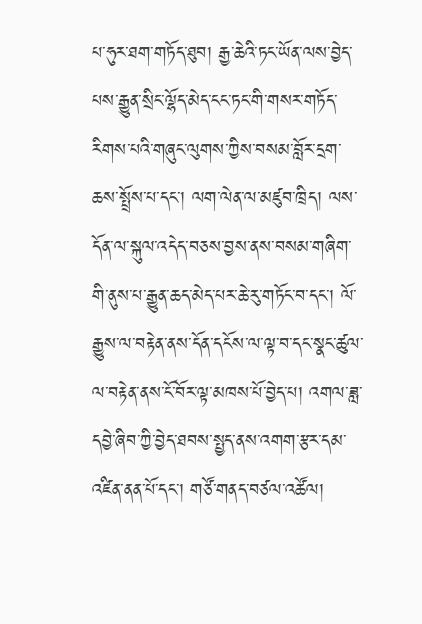པ་ཧུར་ཐག་གཏོད་ཐུབ། རྒྱ་ཆེའི་ཏང་ཡོན་ལས་བྱེད་པས་རྒྱུན་སྲིང་ལྷོད་མེད་ངང་ཏང་གི་གསར་གཏོད་རིགས་པའི་གཞུང་ལུགས་ཀྱིས་བསམ་བློར་དྲག་ཆས་སྤྲོས་པ་དང་། ལག་ལེན་ལ་མཛུབ་ཁྲིད། ལས་དོན་ལ་སྐུལ་འདེད་བཅས་བྱས་ནས་བསམ་གཞིག་གི་ནུས་པ་རྒྱུན་ཆད་མེད་པར་ཆེ་རུ་གཏོང་བ་དང་། ལོ་རྒྱུས་ལ་བརྟེན་ནས་དོན་དངོས་ལ་ལྟ་བ་དང་སྣང་ཚུལ་ལ་བརྟེན་ནས་ངོ་བོར་ལྟ་མཁས་པོ་བྱེད་པ། འགལ་ཟླ་དབྱེ་ཞིབ་ཀྱི་བྱེད་ཐབས་སྤྱད་ནས་འགག་རྩར་དམ་འཛིན་ནན་པོ་དང་། གཙོ་གནད་བཙལ་འཚོལ།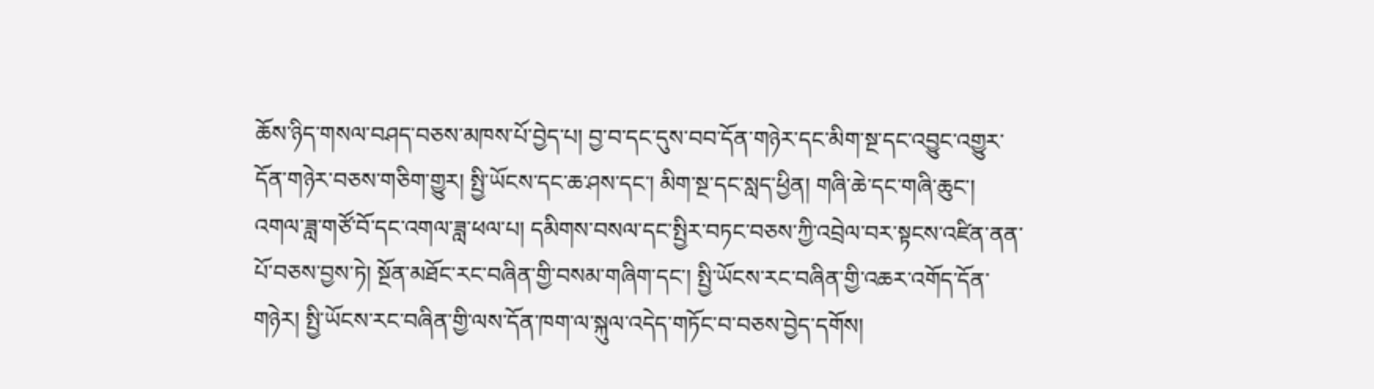ཆོས་ཉིད་གསལ་བཤད་བཅས་མཁས་པོ་བྱེད་པ། བྱ་བ་དང་དུས་བབ་དོན་གཉེར་དང་མིག་སྔ་དང་འབྱུང་འགྱུར་དོན་གཉེར་བཅས་གཅིག་གྱུར། སྤྱི་ཡོངས་དང་ཆ་ཤས་དང་། མིག་སྔ་དང་སླད་ཕྱིན། གཞི་ཆེ་དང་གཞི་ཆུང་། འགལ་ཟླ་གཙོ་བོ་དང་འགལ་ཟླ་ཕལ་པ། དམིགས་བསལ་དང་སྤྱིར་བཏང་བཅས་ཀྱི་འབྲེལ་བར་སྟངས་འཛིན་ནན་པོ་བཅས་བྱས་ཏེ། སྔོན་མཐོང་རང་བཞིན་གྱི་བསམ་གཞིག་དང་། སྤྱི་ཡོངས་རང་བཞིན་གྱི་འཆར་འགོད་དོན་གཉེར། སྤྱི་ཡོངས་རང་བཞིན་གྱི་ལས་དོན་ཁག་ལ་སྐུལ་འདེད་གཏོང་བ་བཅས་བྱེད་དགོས།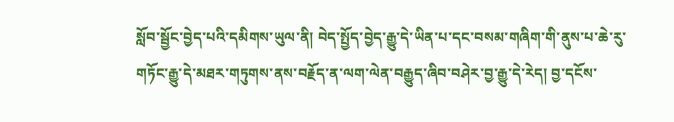སློབ་སྦྱོང་བྱེད་པའི་དམིགས་ཡུལ་ནི། བེད་སྤྱོད་བྱེད་རྒྱུ་དེ་ཡིན་པ་དང་བསམ་གཞིག་གི་ནུས་པ་ཆེ་རུ་གཏོང་རྒྱུ་དེ་མཐར་གཏུགས་ནས་བརྗོད་ན་ལག་ལེན་བརྒྱུད་ཞིབ་བཤེར་བྱ་རྒྱུ་དེ་རེད། བྱ་དངོས་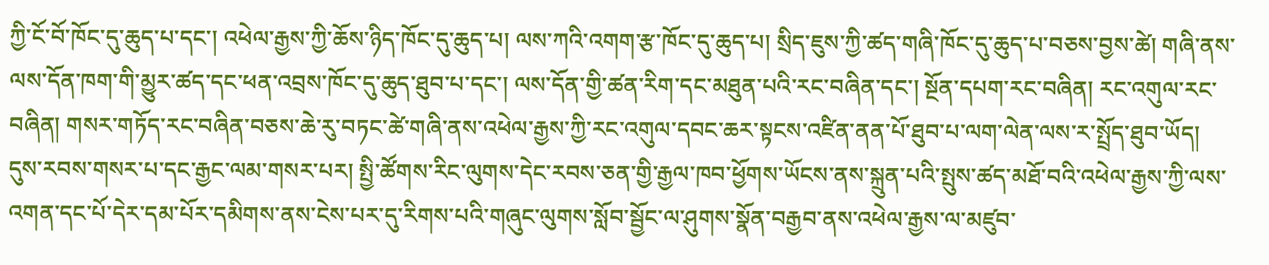ཀྱི་ངོ་བོ་ཁོང་དུ་ཆུད་པ་དང་། འཕེལ་རྒྱས་ཀྱི་ཆོས་ཉིད་ཁོང་དུ་ཆུད་པ། ལས་ཀའི་འགག་རྩ་ཁོང་དུ་ཆུད་པ། སྲིད་ཇུས་ཀྱི་ཚད་གཞི་ཁོང་དུ་ཆུད་པ་བཅས་བྱས་ཚེ། གཞི་ནས་ལས་དོན་ཁག་གི་མྱུར་ཚད་དང་ཕན་འབྲས་ཁོང་དུ་ཆུད་ཐུབ་པ་དང་། ལས་དོན་གྱི་ཚན་རིག་དང་མཐུན་པའི་རང་བཞིན་དང་། སྔོན་དཔག་རང་བཞིན། རང་འགུལ་རང་བཞིན། གསར་གཏོད་རང་བཞིན་བཅས་ཆེ་རུ་བཏང་ཚེ་གཞི་ནས་འཕེལ་རྒྱས་ཀྱི་རང་འགུལ་དབང་ཆར་སྟངས་འཛིན་ནན་པོ་ཐུབ་པ་ལག་ལེན་ལས་ར་སྤྲོད་ཐུབ་ཡོད། དུས་རབས་གསར་པ་དང་རྒྱང་ལམ་གསར་པར། སྤྱི་ཚོགས་རིང་ལུགས་དེང་རབས་ཅན་གྱི་རྒྱལ་ཁབ་ཕྱོགས་ཡོངས་ནས་སྐྲུན་པའི་སྤུས་ཚད་མཐོ་བའི་འཕེལ་རྒྱས་ཀྱི་ལས་འགན་དང་པོ་དེར་དམ་པོར་དམིགས་ནས་ངེས་པར་དུ་རིགས་པའི་གཞུང་ལུགས་སློབ་སྦྱོང་ལ་ཤུགས་སྣོན་བརྒྱབ་ནས་འཕེལ་རྒྱས་ལ་མཛུབ་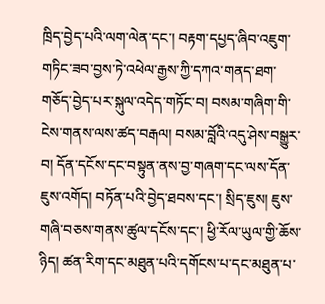ཁྲིད་བྱེད་པའི་ལག་ལེན་དང་། བརྟག་དཔྱད་ཞིབ་འཇུག་གཏིང་ཟབ་བྱས་ཏེ་འཕེལ་རྒྱས་ཀྱི་དཀའ་གནད་ཐག་གཅོད་བྱེད་པར་སྐུལ་འདེད་གཏོང་བ། བསམ་གཞིག་གི་ངེས་གནས་ལས་ཚད་བརྒལ། བསམ་བློའི་འདུ་ཤེས་བསྒྱུར་བ། དོན་དངོས་དང་བསྟུན་ནས་བྱ་གཞག་དང་ལས་དོན་ཇུས་འགོད། བཏོན་པའི་བྱེད་ཐབས་དང་། སྲིད་ཇུས། ཇུས་གཞི་བཅས་གནས་ཚུལ་དངོས་དང་། ཕྱི་རོལ་ཡུལ་གྱི་ཆོས་ཉིད། ཚན་རིག་དང་མཐུན་པའི་དགོངས་པ་དང་མཐུན་པ་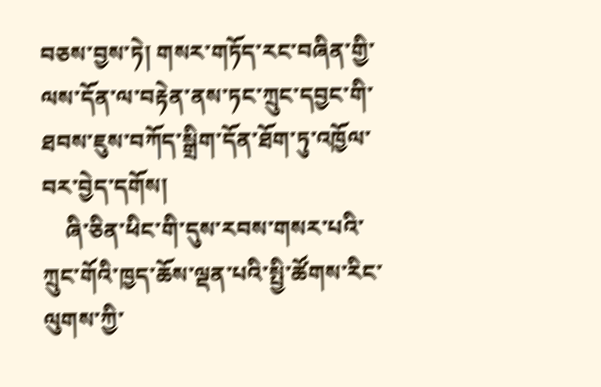བཅས་བྱས་ཏེ། གསར་གཏོད་རང་བཞིན་གྱི་ལས་དོན་ལ་བརྟེན་ནས་ཏང་ཀྲུང་དབྱང་གི་ཐབས་ཇུས་བཀོད་སྒྲིག་དོན་ཐོག་ཏུ་འཁྱོལ་བར་བྱེད་དགོས།
    ཞི་ཅིན་ཕིང་གི་དུས་རབས་གསར་པའི་ཀྲུང་གོའི་ཁྱད་ཆོས་ལྡན་པའི་སྤྱི་ཚོགས་རིང་ལུགས་ཀྱི་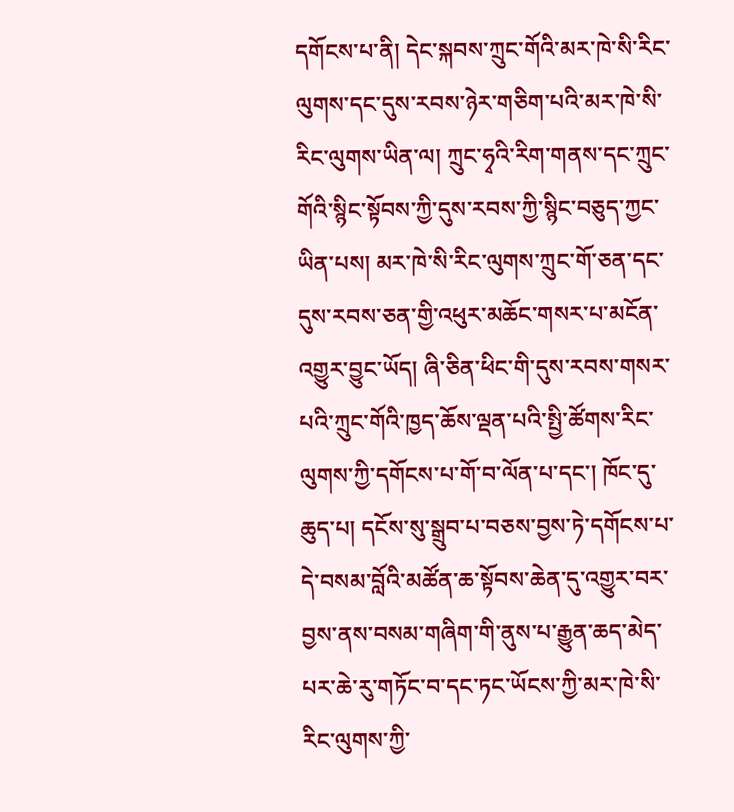དགོངས་པ་ནི། དེང་སྐབས་ཀྲུང་གོའི་མར་ཁེ་སི་རིང་ལུགས་དང་དུས་རབས་ཉེར་གཅིག་པའི་མར་ཁེ་སི་རིང་ལུགས་ཡིན་ལ། ཀྲུང་ཧྭའི་རིག་གནས་དང་ཀྲུང་གོའི་སྙིང་སྟོབས་ཀྱི་དུས་རབས་ཀྱི་སྙིང་བཅུད་ཀྱང་ཡིན་པས། མར་ཁེ་སི་རིང་ལུགས་ཀྲུང་གོ་ཅན་དང་དུས་རབས་ཅན་གྱི་འཕུར་མཆོང་གསར་པ་མངོན་འགྱུར་བྱུང་ཡོད། ཞི་ཅིན་ཕིང་གི་དུས་རབས་གསར་པའི་ཀྲུང་གོའི་ཁྱད་ཆོས་ལྡན་པའི་སྤྱི་ཚོགས་རིང་ལུགས་ཀྱི་དགོངས་པ་གོ་བ་ལོན་པ་དང་། ཁོང་དུ་ཆུད་པ། དངོས་སུ་སྒྲུབ་པ་བཅས་བྱས་ཏེ་དགོངས་པ་དེ་བསམ་བློའི་མཚོན་ཆ་སྟོབས་ཆེན་དུ་འགྱུར་བར་བྱས་ནས་བསམ་གཞིག་གི་ནུས་པ་རྒྱུན་ཆད་མེད་པར་ཆེ་རུ་གཏོང་བ་དང་ཏང་ཡོངས་ཀྱི་མར་ཁེ་སི་རིང་ལུགས་ཀྱི་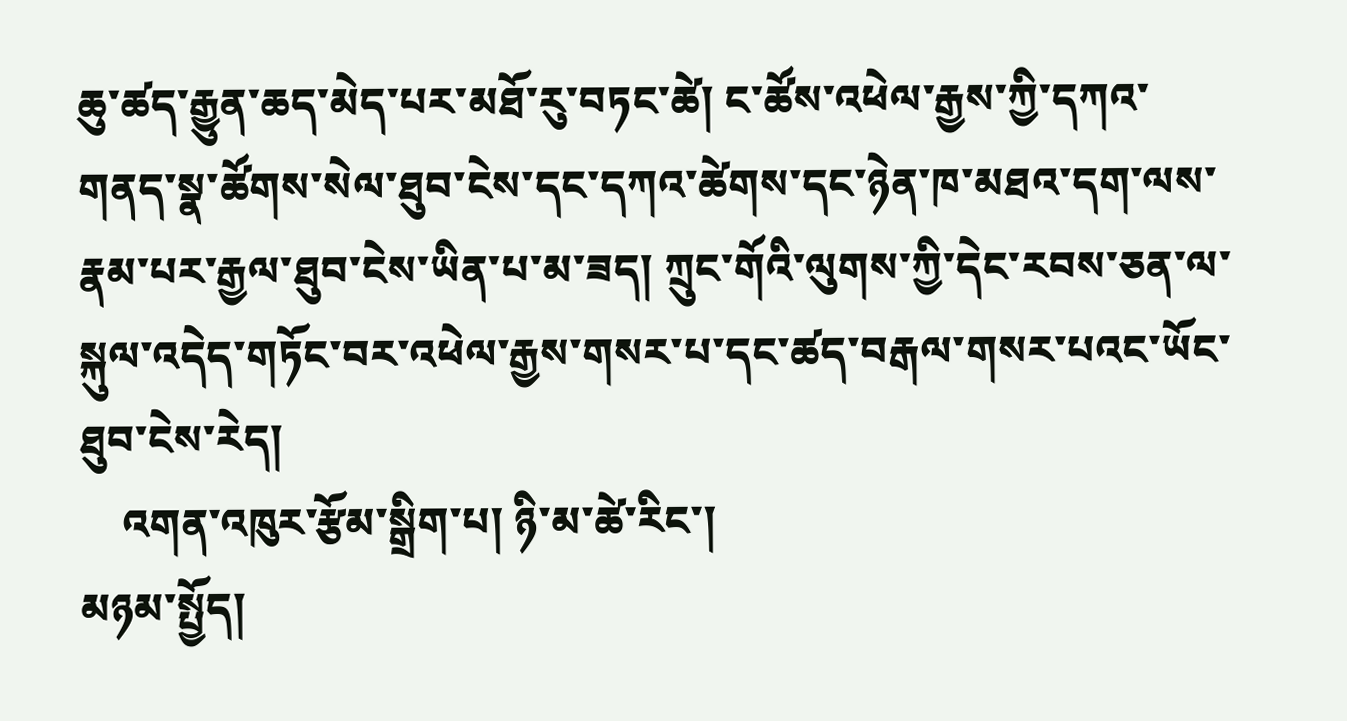ཆུ་ཚད་རྒྱུན་ཆད་མེད་པར་མཐོ་རུ་བཏང་ཚེ། ང་ཚོས་འཕེལ་རྒྱས་ཀྱི་དཀའ་གནད་སྣ་ཚོགས་སེལ་ཐུབ་ངེས་དང་དཀའ་ཚེགས་དང་ཉེན་ཁ་མཐའ་དག་ལས་རྣམ་པར་རྒྱལ་ཐུབ་ངེས་ཡིན་པ་མ་ཟད། ཀྲུང་གོའི་ལུགས་ཀྱི་དེང་རབས་ཅན་ལ་སྐུལ་འདེད་གཏོང་བར་འཕེལ་རྒྱས་གསར་པ་དང་ཚད་བརྒལ་གསར་པའང་ཡོང་ཐུབ་ངེས་རེད།
    འགན་འཁུར་རྩོམ་སྒྲིག་པ། ཉི་མ་ཚེ་རིང་།
མཉམ་སྤྱོད།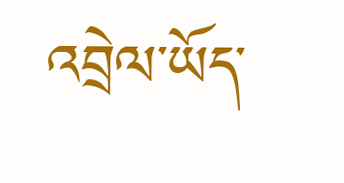འབྲེལ་ཡོད་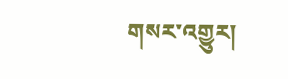གསར་འགྱུར།